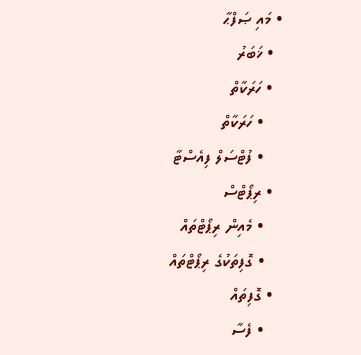• މައި ޞަފްޙާ
  • ޚަބަރު
  • ހަރަކާތް
    • ހަރަކާތް
    • ފުޓްސަލް ފިއެސްޓާ
  • ރިޕޯޓްސް
    • މެއިން ރިޕޯޓްތައް
    • ގޮފިތަކުގެ ރިޕޯޓްތައް
  • ގޮފިތައް
    • ފެސާ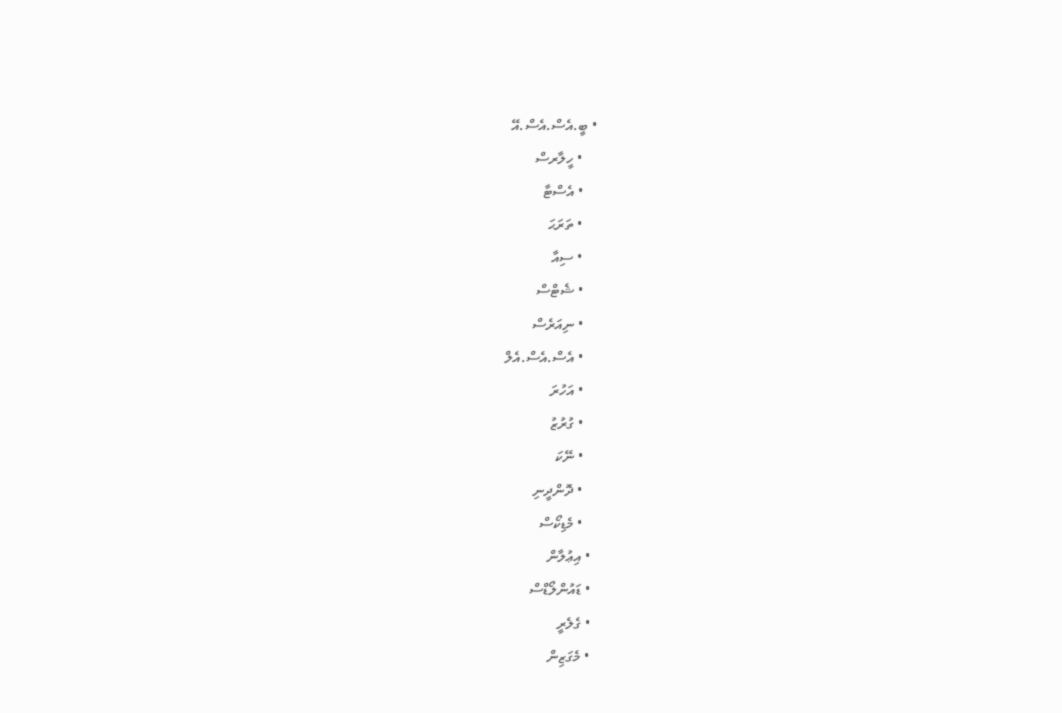• ބީ.އެސް.އެސް.އޭ
    • ހީލާރސް
    • އެސްޓާ
    • ތަރަޙަ
    • ސިއާ
    • ޝެޓްސް
    • ނިއަރެސް
    • އެސް.އެސް.އެލް
    • އަހުރަ
    • ގުރުޒު
    • ނޭކަ
    • ދޮންދީނި
    • މެޑިކޯސް
  • އިޢުލާން
  • ޑައުންލޯޑްސް
  • ގެލެރީ
  • މެގަޒިން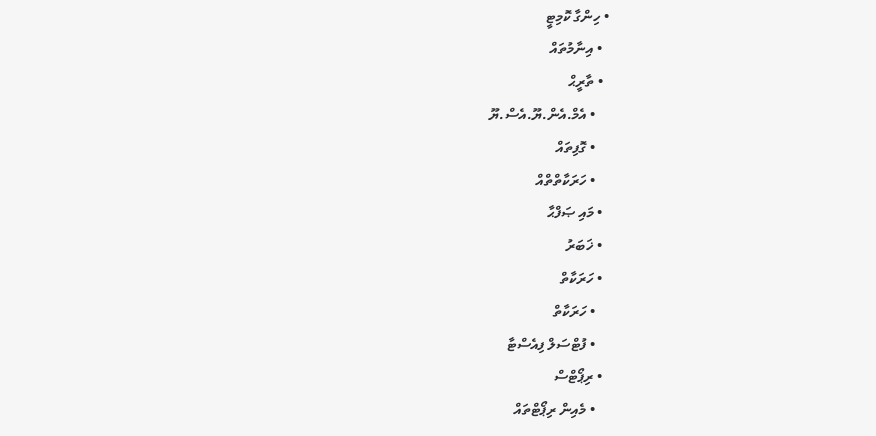• ހިންގާ ކޮމިޓީ
  • އިނާމުތައް
  • ތާރީޙް
    • އެމް.އެން.ޔޫ.އެސް.ޔޫ
    • ގޮފިތައް
    • ހަރަކާތްތްއް
  • މައި ޞަފްޙާ
  • ޚަބަރު
  • ހަރަކާތް
    • ހަރަކާތް
    • ފުޓްސަލް ފިއެސްޓާ
  • ރިޕޯޓްސް
    • މެއިން ރިޕޯޓްތައް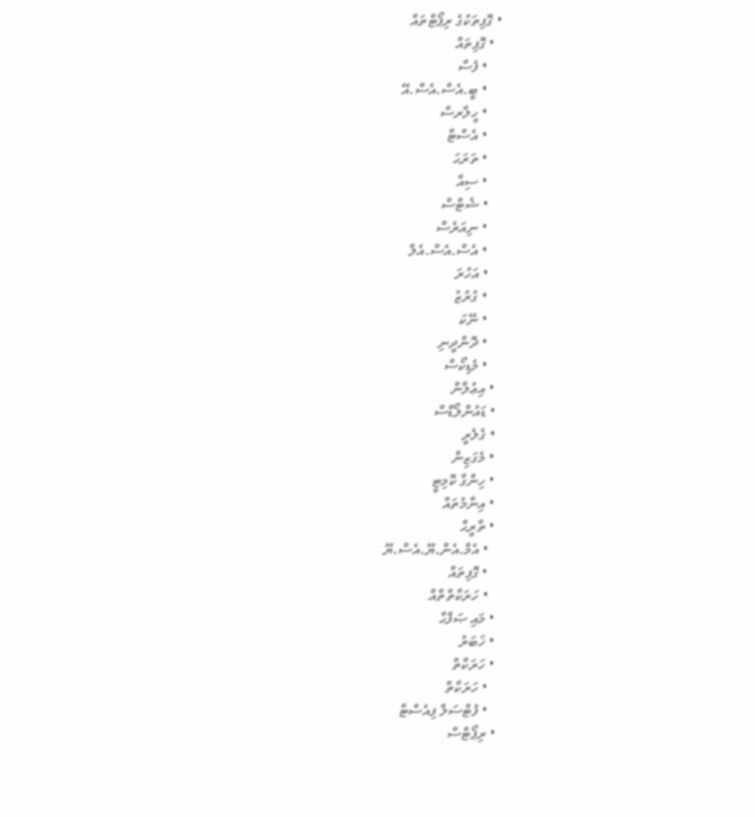• ގޮފިތަކުގެ ރިޕޯޓްތައް
  • ގޮފިތައް
    • ފެސާ
    • ބީ.އެސް.އެސް.އޭ
    • ހީލާރސް
    • އެސްޓާ
    • ތަރަޙަ
    • ސިއާ
    • ޝެޓްސް
    • ނިއަރެސް
    • އެސް.އެސް.އެލް
    • އަހުރަ
    • ގުރުޒު
    • ނޭކަ
    • ދޮންދީނި
    • މެޑިކޯސް
  • އިޢުލާން
  • ޑައުންލޯޑްސް
  • ގެލެރީ
  • މެގަޒިން
  • ހިންގާ ކޮމިޓީ
  • އިނާމުތައް
  • ތާރީޙް
    • އެމް.އެން.ޔޫ.އެސް.ޔޫ
    • ގޮފިތައް
    • ހަރަކާތްތްއް
  • މައި ޞަފްޙާ
  • ޚަބަރު
  • ހަރަކާތް
    • ހަރަކާތް
    • ފުޓްސަލް ފިއެސްޓާ
  • ރިޕޯޓްސް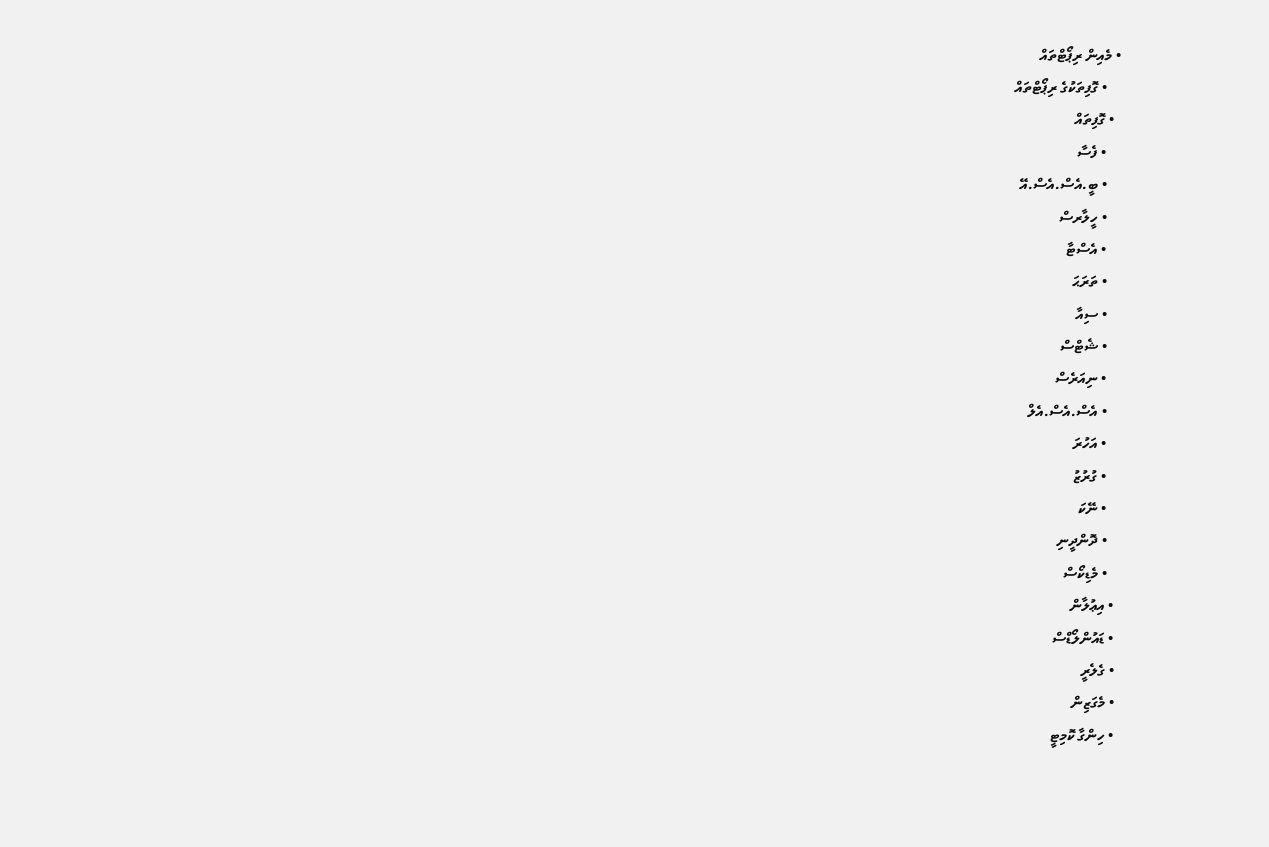• މެއިން ރިޕޯޓްތައް
    • ގޮފިތަކުގެ ރިޕޯޓްތައް
  • ގޮފިތައް
    • ފެސާ
    • ބީ.އެސް.އެސް.އޭ
    • ހީލާރސް
    • އެސްޓާ
    • ތަރަޙަ
    • ސިއާ
    • ޝެޓްސް
    • ނިއަރެސް
    • އެސް.އެސް.އެލް
    • އަހުރަ
    • ގުރުޒު
    • ނޭކަ
    • ދޮންދީނި
    • މެޑިކޯސް
  • އިޢުލާން
  • ޑައުންލޯޑްސް
  • ގެލެރީ
  • މެގަޒިން
  • ހިންގާ ކޮމިޓީ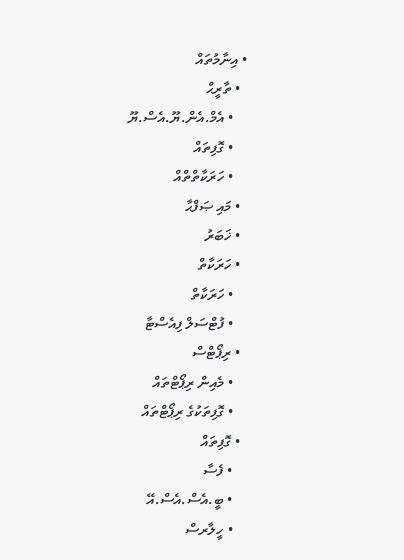• އިނާމުތައް
  • ތާރީޙް
    • އެމް.އެން.ޔޫ.އެސް.ޔޫ
    • ގޮފިތައް
    • ހަރަކާތްތްއް
  • މައި ޞަފްޙާ
  • ޚަބަރު
  • ހަރަކާތް
    • ހަރަކާތް
    • ފުޓްސަލް ފިއެސްޓާ
  • ރިޕޯޓްސް
    • މެއިން ރިޕޯޓްތައް
    • ގޮފިތަކުގެ ރިޕޯޓްތައް
  • ގޮފިތައް
    • ފެސާ
    • ބީ.އެސް.އެސް.އޭ
    • ހީލާރސް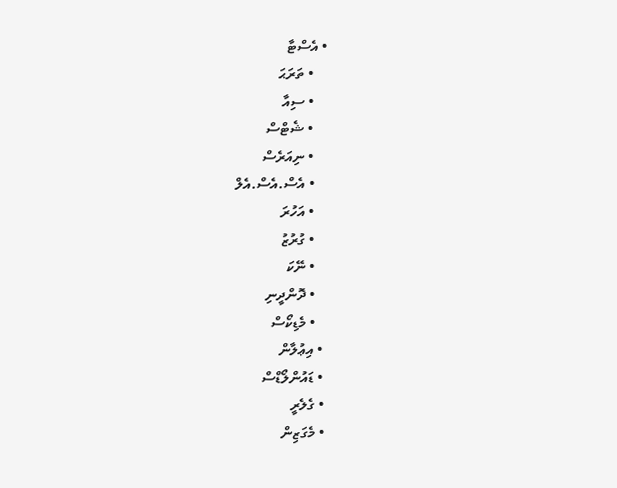• އެސްޓާ
    • ތަރަޙަ
    • ސިއާ
    • ޝެޓްސް
    • ނިއަރެސް
    • އެސް.އެސް.އެލް
    • އަހުރަ
    • ގުރުޒު
    • ނޭކަ
    • ދޮންދީނި
    • މެޑިކޯސް
  • އިޢުލާން
  • ޑައުންލޯޑްސް
  • ގެލެރީ
  • މެގަޒިން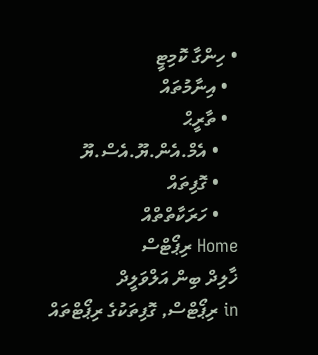• ހިންގާ ކޮމިޓީ
  • އިނާމުތައް
  • ތާރީޙް
    • އެމް.އެން.ޔޫ.އެސް.ޔޫ
    • ގޮފިތައް
    • ހަރަކާތްތްއް
Home ރިޕޯޓްސް
ޚާލިދް ބިން އަލްވަލީދް
in ރިޕޯޓްސް, ގޮފިތަކުގެ ރިޕޯޓްތައް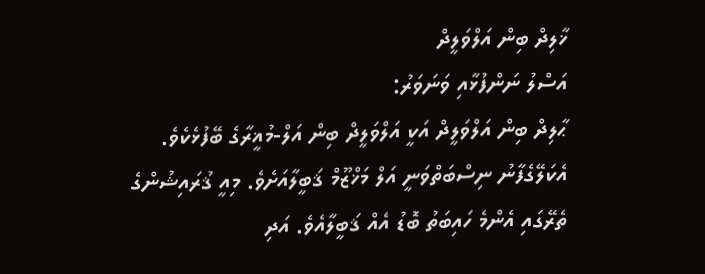ޚާލިދް ބިން އަލްވަލީދް
އަސްލު ނަންފުޅާއި ވަނަވަރު:
ޙާލިދް ބިން އަލްވަލީދް އަކީ އަލްވަލީދް ބިން އަލް-މުޣީރާގެ ބޭފުޅެކެވެ. އެކަލޭގެފާނު ނިސްބަތްވަނީ އަލް މަޚްޒޫމް ޤަބީލާއަށެވެ. މިއީ ޤުރައިޝުންގެ ތެރޭގައި އެންމެ ހައިބަތު ބޮޑު އެއް ޤަބީލާއެވެ. އަދި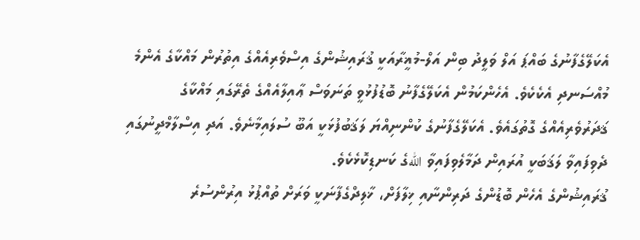އެކަލޭގެފާނުގެ ބައްޕަ އަލް ވަލީދު ބިން އަލް-މުޣީރާއަކީ ޤުރައިޝުންގެ އިސްވެރިއެއްގެ އިތުރުން މައްކާގެ އެންމެ މުއްސަނދި އެކެކެވެ. އެހެންކަމުން އެކަލޭގެފާނު ބޮޑުފުޅުވީ ތަނަވަސް ޢާއިލާއެއްގެ ތެރޭގައި މައްކާގެ ޤަދަރުވެރިއެއްގެ ގޮތުގައެވެ. އެކަލޭގެފާނުގެ ކުންނިއްޔަ ލަޤަބުފުޅަކީ އަބޫ ސުލައިމާނެވެ. އަދި އިސްލާމްދީނުގައި ދެވިފައިވާ ލަޤަބަކީ އުރައިން ދަމާލެވިފައިވާ اللهގެ ކަނޑިކޮޅެކެވެ.
ޤުރައިޝުންގެ އެހެން ބޮޑުންގެ ދަރިންނާއި ޚިލާފަށް، ޚާލިދްގެފާނަކީ ވަރަށް ތުއްޕުޅު އިރުންސުރެ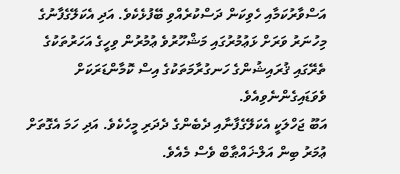އަސްވާރުކަމާއި ހެވިކަން ދަސްކުރެއްވި ބޭފުޅެކެވެ. އަދި އެކަލޭގެފާނުގެ މިހުނަރު ވަރަށް ޅަޢުމުރުގައި މަޝްހޫރުވެ ޢުމުރުން ވިހީގެ އަހަރުތަކުގެ ތެރޭގައި ޤުރައިޝުންގެ ހަނގުރާމަތަކުގެ އިސް ކޮމާންޑަރަކަށް ވެވަޑައިގެންނެވިއެވެ.
އަބޫ ޖަހްލަކީ އެކަލޭގެފާނާއި ދެބެންގެ ދެދަރި މީހެކެވެ. އަދި ހަމަ އެގޮތަށް ޢުމަރު ބިން އަލް-ޚައްޠާބް ވެސް މެއެވެ.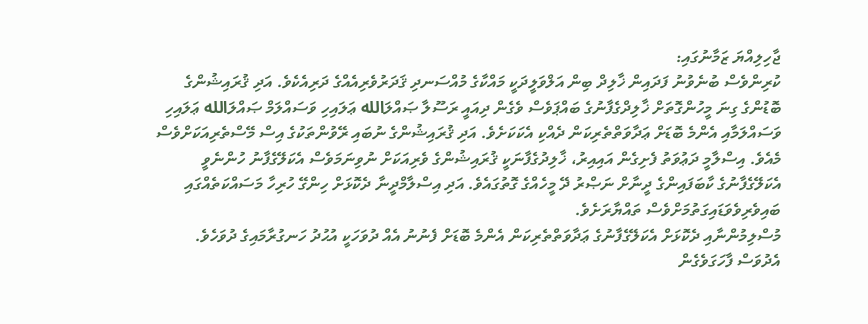ޖާހިލިއްޔަ ޒަމާނުގައި:
ކުރިންވެސް ބުނެވުނު ފަދައިން ޚާލިދް ބިން އަލްވަލީދަކީ މައްކާގެ މުއްސަނދި ޤަދަރުވެރިއެއްގެ ދަރިއެކެވެ. އަދި ޤުރައިޝުންގެ ބޮޑުންގެ ގިނަ މީހުންގޮތަށް ޚާލިދްގެފާނުގެ ބައްޕަވެސް ވެގެން ދިއައީ ރަސޫލާ ޞައްލަالله ޢަލައިހި ވަސައްލަމް ޞައްލަالله ޢަލައިހި ވަސައްލަމާއި އެންމެ ބޮޑަށް ޢަދާވަތްތެރިކަން ދެއްކި އެކަކަށެވެ. އަދި ޤުރައިޝުންގެ ނުބައި ރޭވުންތަކުގެ އިސް މޭސްތެރިއަކަށްވެސް މެއެވެ. އިސްލާމީ ދަޢުވަތު ފެށިގެން އައިއިރު، ޚާލިދުގެފާނަކީ ޤުރައިޝުންގެ ވެރިއަކަށް ނުވިނަމަވެސް އެކަލޭގެފާނު ހުންނެވީ އެކަލޭގެފާނުގެ ކާބަފައިންގެ ދީނާށް ނަޞްރު ދޭ މީހެއްގެ ގޮތުގައެވެ. އަދި އިސްލާމްދީނާ ދެކޮޅަށް ހިންގޭ ހުރިހާ މަސައްކަތެއްގައި ބައިވެރިވެވަޑައިގަތުމަށްވެސް ތައްޔާރަށެވެ.
މުސްލިމުންނާއި ދެކޮޅަށް އެކަލޭގެފާނުގެ ޢަދާވަތްތެރިކަން އެންމެ ބޮޑަށް ފެނުނު އެއް ދުވަހަކީ އުޙުދު ހަނގުރާމައިގެ ދުވަހެވެ. އެދުވަސް ފާހަގަވެގެން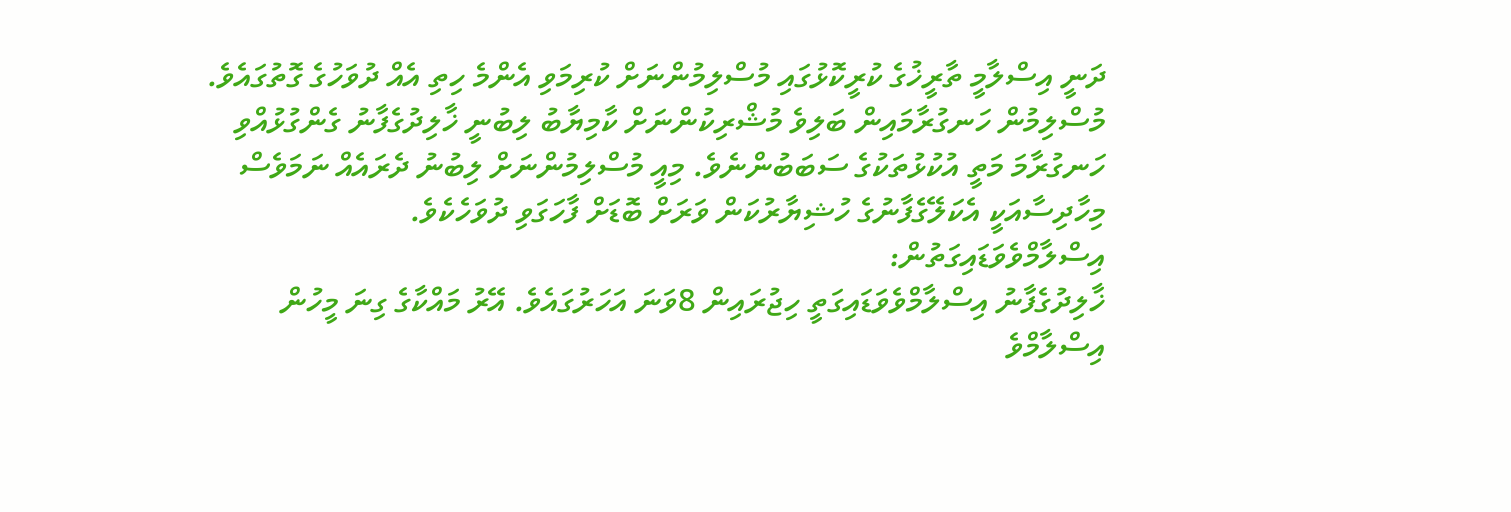ދަނީ އިސްލާމީ ތާރީޚުގެ ކުރީކޮޅުގައި މުސްލިމުންނަށް ކުރިމަވި އެންމެ ހިތި އެއް ދުވަހުގެ ގޮތުގައެވެ. މުސްލިމުން ހަނގުރާމައިން ބަލިވެ މުޝްރިކުންނަށް ކާމިޔާބު ލިބުނީ ޚާލިދުގެފާނު ގެންގުޅުއްވި ހަނގުރާމަ މަތީ އުކުޅުތަކުގެ ސަބަބުންނެވެ. މިއީ މުސްލިމުންނަށް ލިބުނު ދެރައެއް ނަމަވެސް މިހާދިސާއަކީ އެކަލޭގެފާނުގެ ހުޝިޔާރުކަން ވަރަށް ބޮޑަށް ފާހަގަވި ދުވަހެކެވެ.
އިސްލާމްވެވަޑައިގަތުން:
ޚާލިދުގެފާނު އިސްލާމްވެވަޑައިގަތީ ހިޖުރައިން 8ވަނަ އަހަރުގައެވެ. އޭރު މައްކާގެ ގިނަ މީހުން އިސްލާމްވެ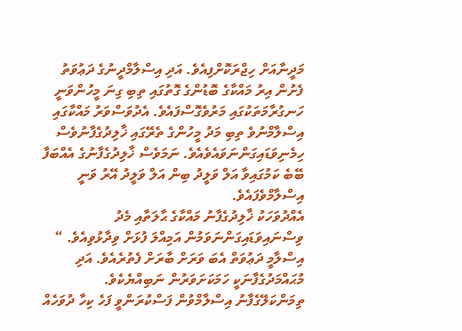މަދީނާއަށް ހިޖްރަކޮށްފިއެވެ. އަދި އިސްލާމްދީނުގެ ދަޢުވަތު ފެށުން އިރު މައްކާގެ ބޮޑުންގެ ގޮތުގައި ތިބި ގިނަ މީހުންވަނީ ހަނގުރާމަތަކުގައި މަރުވެގޮސްފައެވެ. އެދުވަސްވަރު މައްކާގައި އިސްލާމްނުވެ ތިބި މަދު މީހުންގެ ތެރޭގައި ޚާލިދުގެފާނުވެސް ހިމެނިވަޑައިގަންނަވައެވެއެވެ. ނަމަވެސް ޚާލިދުގެފާނުގެ އެއްބަފާ ބޭބެ ކަމުގައިވާ އަލް ވަލީދު ބިން އަލް ވަލީދު އޭރު ވަނީ އިސްލާމްވެފައެވެ.
އެއްދުވަހަކު ޚާލިދުގެފާނު މައްކާގެ ޙާލަތާއި މެދު ވިސްނައިވަޑައިގަންނަވަމުން އަމިއްލަ ފުޅަށް ވިދާޅުވިއެވެ. “ އިސްލާމީ ދަޢުވަތް އެބަ ވަރަށް ބާރަށް ފެތުރެއެވެ. އަދި މުޙައްމަދުގެފާނަކީ ހަމަކަށަވަރުން ނަބިއްޔެކެވެ. ތިމަންކަލޭގެފާނު އިސްލާމްވުން ފަސްކުރަންވީ ފަހެ ކިހާ ދުވަހެއް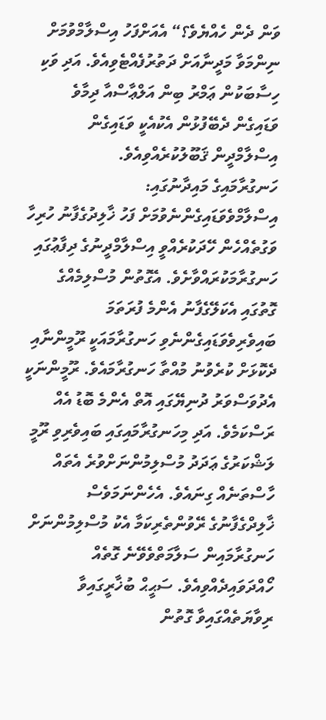ވަން ދެން ހެއްޔެވެ؟“ އެއަށްފަހު އިސްލާމްވުމަށް ނިންމަވާ މަދީނާއަށް ދަތުރުފެއްޓެވިއެވެ. އަދި ވަކި ހިސާބަކުން ޢަމްރު ބިން އަލްޢާސްއާ ދިމާވެ ވަޑައިގެން ދެބޭފުޅުން އެކުއެކީ ވަޑައިގެން އިސްލާމްދީން ޤަބޫލުކުރެއްވިއެވެ.
ހަނގުރާމައިގެ މައިދާނުގައި:
އިސްލާމްވެވަޑައިގެންނެވުމަށް ފަހު ޚާލިދުގެފާނު ހުރިހާ ވަގުތެއްހެން ހޭދަކުރެއްވީ އިސްލާމްދީނުގެ ދިފާޢުގައި ހަނގުރާމަކުރައްވާށެވެ. އެގޮތުން މުސްލިމެއްގެ ގޮތުގައި އެކަލޭގެފާނު އެންމެ ފުރަތަމަ ބައިވެރިވެވަޑައިގެންނެވި ހަނގުރާމައަކީ ރޫމީންނާއި ދެކޮޅަށް ކުރެވުނު މުއްތާ ހަނގުރާމައެވެ. ރޫމީންނަކީ އެދުވަސްވަރު ދުނިޔޭގައި އޮތް އެންމެ ބޮޑު އެއް ރަސްކަމެވެ. އަދި މިހަނގުރާމައިގައި ބައިވެރިވި ރޫމީ ލަޝްކަރުގެ ޢަދަދު މުސްލިމުންނަށްވުރެ އެތައް ހާސްތަނެއް ގިނައެވެ. އެހެންނަމަވެސް ޚާލިދްގެފާނުގެ ރޭވުންތެރިކަމާ އެކު މުސްލިމުންނަށް ހަނގުރާމައިން ސަލާމަތްވެވޭނެ ގޮތެއް ހޯއްދަވައިދެއްވިއެވެ. ސަޙީޙް ބުޚާރީގައިވާ ރިވާޔަތެއްގައިވާ ގޮތުން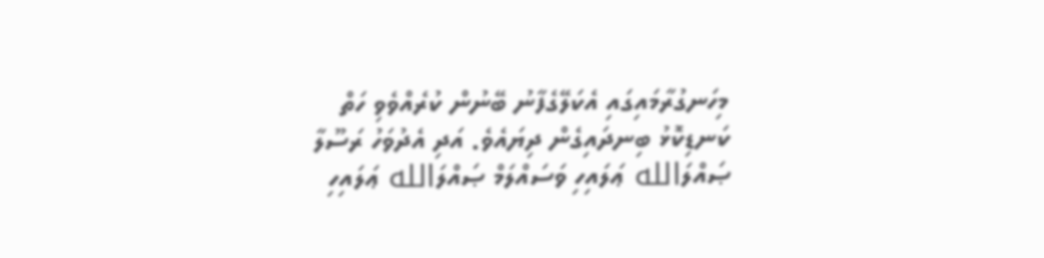މިހަނގުރާމައިގައި އެކަލޭގެފާނު ބޭނުން ކުރެއްވެވި ހަތް ކަނޑިކޮޅު ބިނދައިގެން ދިޔައެވެ. އަދި އެދުވަހު ރަސޫލާ ޞައްލަالله ޢަލައިހި ވަސައްލަމް ޞައްލަالله ޢަލައިހި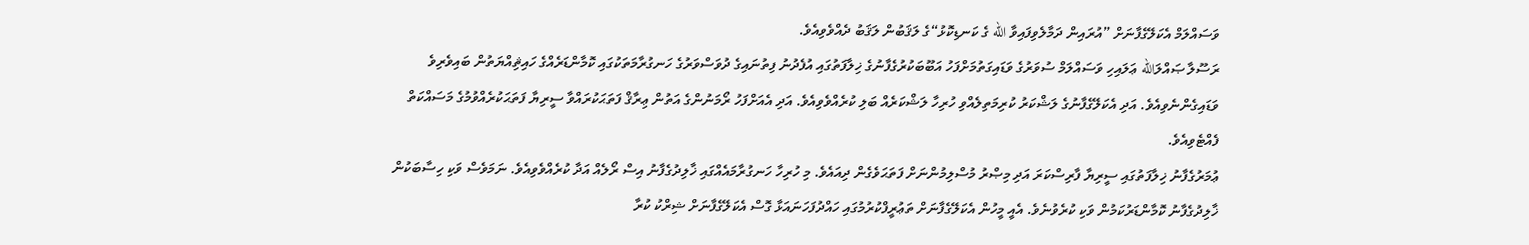ވަސައްލަމް އެކަލޭގެފާނަށް ”އުރައިން ދަމާލެވިފައިވާ الله ގެ ކަނޑިކޮޅު“ގެ ލަޤަބުން ލަޤަބު ދެއްވެވިއެވެ.
ރަސޫލާ ޞައްލަالله ޢަލައިހި ވަސައްލަމް ސުވަރުގެ ވަޑައިގަތުމަށްފަހު އަބޫބަކުރުގެފާނުގެ ޚިލާފަތުގައި އުފެދުނު ފިތުނައިގެ ދުވަސްވަރުގެ ހަނގުރާމަތަކުގައި ކޮމާންޑަރެއްގެ ހައިޘިއްޔަތުން ބައިވެރިވެ ވަޑައިގެންނެވިއެވެ. އަދި އެކަލޭގެފާނުގެ ލަޝްކަރު ކުރިމަތިލެއްވި ހުރިހާ ލަޝްކަރެއް ބަލި ކުރެއްވެވިއެވެ. އަދި އެއަށްފަހު ރޯމަނުންގެ އަތުން ޢިރާޤް ފަތަޙަކުރައްވާ ސީރިޔާ ފަތަޙަކުރެއްވުމުގެ މަސައްކަތް ފެއްޓެވިއެވެ.
ޢުމަރުގެފާނު ޚިލާފަތުގައި ސީރިޔާ ފާރިސްކަރަ އަދި މިޞްރު މުސްލިމުންނަށް ފަތަޙަވެގެން ދިއައެވެ. މި ހުރިހާ ހަނގުރާމައެއްގައި ޚާލިދުގެފާނު އިސް ރޯލެއް އަދާ ކުރެއްވެވިއެވެ. ނަމަވެސް ވަކި ހިސާބަކުން ޚާލިދުގެފާނު ކޮމާންޑަރުކަމުން ވަކި ކުރެވުނެވެ. އެއީ މީހުން އެކަލޭގެފާނަށް ތަޢުރީފްކުރުމުގައި ހައްދުފަހަނައަޅާ ގޮސް އެކަލޭގެފާނަށް ޝިރްކު ކުރާ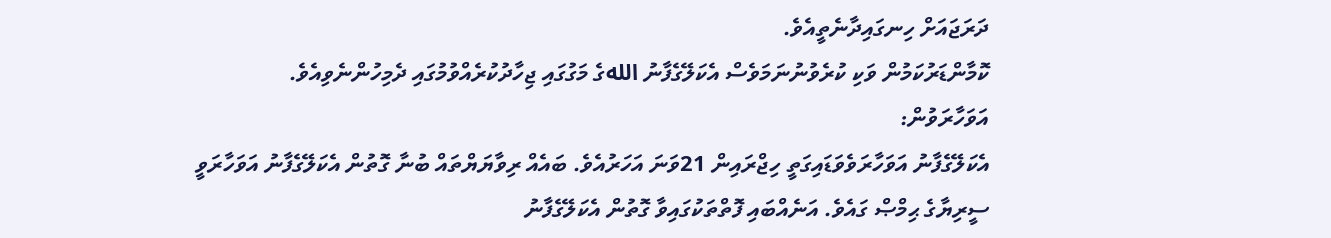ދަރަޖައަށް ހިނގައިދާނެތީއެވެ.
ކޮމާންޑަރުކަމުން ވަކި ކުރެވުނުނަމަވެސް އެކަލޭގެފާނު اللهގެ މަގުގައި ޖިހާދުކުރެއްވުމުގައި ދެމިހުންނެވިއެވެ.
އަވަހާރަވުން:
އެކަލޭގެފާނު އަވަހާރަވެވަޑައިގަތީ ހިޖްރައިން 21ވަނަ އަހަރުއެވެ. ބައެއް ރިވާޔަޔްތައް ބުނާ ގޮތުން އެކަލޭގެފާނު އަވަހާރަވީ ސީރިޔާގެ ޙިމްޞް ގައެވެ. އަނެއްބައި ފޮތްތަކުގައިވާ ގޮތުން އެކަލޭގެފާނު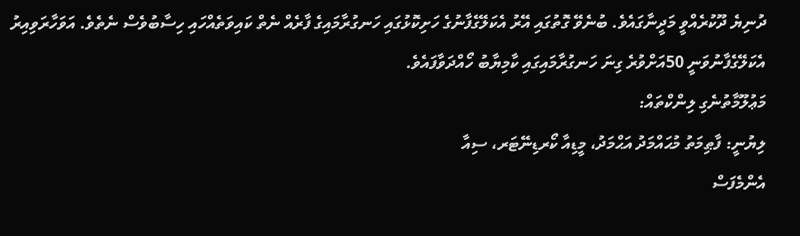ދުނިޔެ ދޫކުރެއްވީ މަދީނާގައެވެ. ބުނެވޭ ގޮތުގައި އޭރު އެކަލޭގެފާނުގެ ހަށިކޮޅުގައި ހަނގުރާމައިގެ ފާރެއް ނެތް ކައިވަތެއްހައި ހިސާބުވެސް ނެތެވެ. އަވަހާރަވިއިރު އެކަލޭގެފާނުވަނީ 50އަށްވުރެ ގިނަ ހަނގުރާމައިގައި ކާމިޔާބު ހޯއްދަވާފައެވެ.
މަޢުލޫމާތުނެގި ލިންކްތައް:
ލިޔުނީ: ފާޠިމަތު މުޙައްމަދު އަޙްމަދު، މީޑިއާ ކޯރޑިނޭޓަރ، ސިއާ
އެންމެފަސް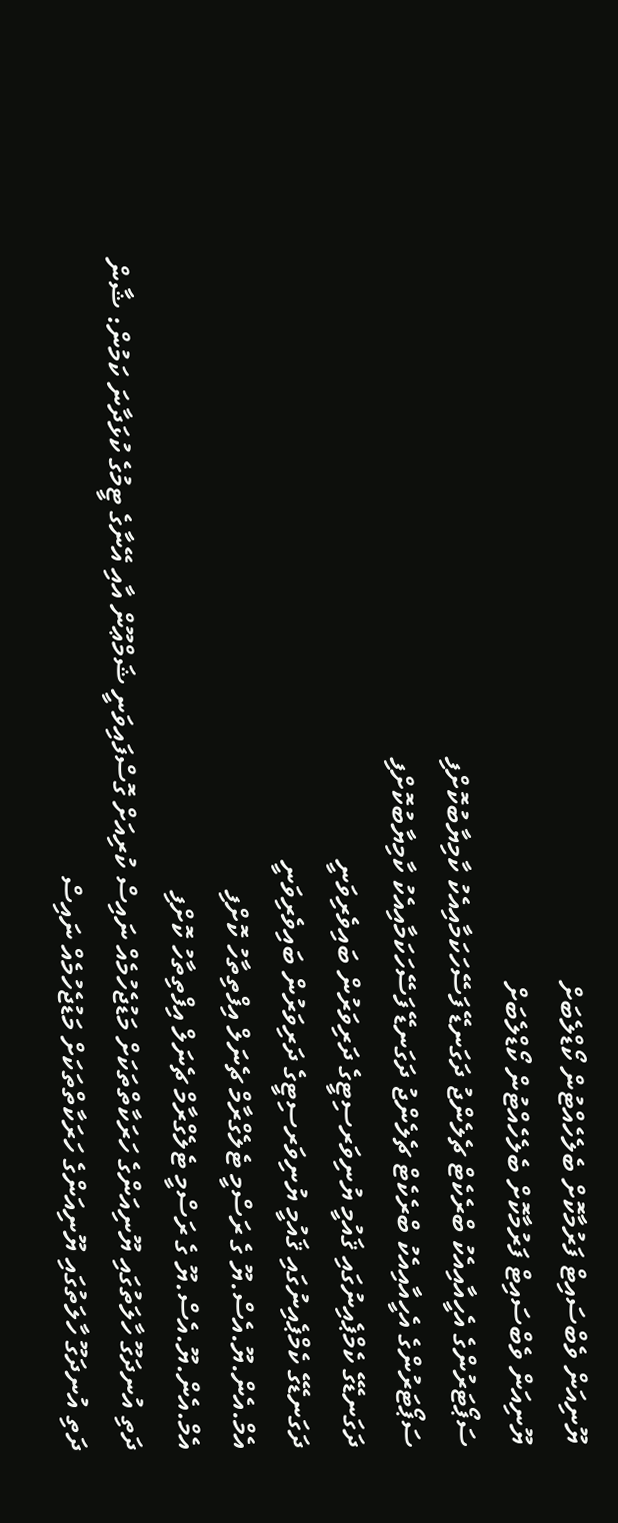ޔޫނިއަން ވެބްސައިޓް ފަރުމާކޮށް ބެލެހެއްޓުން ކޯޑްލެބަށް
ޔޫނިއަން ވެބްސައިޓް ފަރުމާކޮށް ބެލެހެއްޓުން ކޯޑްލެބަށް
ސަޕޯޓަރުންގެ އެހީއާއިއެކު ބްރެކެޓް ޗެލެންޖު ދަގަނޑޭ ފަސޭހަކަމާއިއެކު ކާމިޔާބުކޮށްފި
ސަޕޯޓަރުންގެ އެހީއާއިއެކު ބްރެކެޓް ޗެލެންޖު ދަގަނޑޭ ފަސޭހަކަމާއިއެކު ކާމިޔާބުކޮށްފި
ދަގަނޑޭގެ ކެމްޕެއިނުގައި ޤައުމީ ޔުނިވަރސިޓީގެ ދަރިވަރުން ބައިވެރިވަނީ
ދަގަނޑޭގެ ކެމްޕެއިނުގައި ޤައުމީ ޔުނިވަރސިޓީގެ ދަރިވަރުން ބައިވެރިވަނީ
އެމް.އެން.ޔޫ.އެސް.ޔޫ ގެ ރަސްމީ ޓެލެގްރާމް ޗެނަލް އިފްތިތާހު ކޮށްފި
އެމް.އެން.ޔޫ.އެސް.ޔޫ ގެ ރަސްމީ ޓެލެގްރާމް ޗެނަލް އިފްތިތާހު ކޮށްފި
ދަތި އުނދަގޫ ހާލަތުގައި ޔޫނިއަންގެ ހަރަކާތްތަކަށް މަޑުޖެހުމެއް ނައިސް ކުރިއަށް ގޮސްފައިވަނީ ޝަމްޢޫން އާއި އޭނާގެ ޓީމުގެ ކުޅަދާނަ ކަމުން: ޝާން
ދަތި އުނދަގޫ ހާލަތުގައި ޔޫނިއަންގެ ހަރަކާތްތަކަށް މަޑުޖެހުމެއް ނައިސް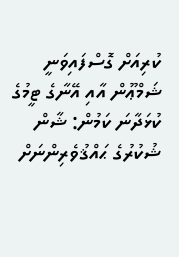ކުރިއަށް ގޮސްފައިވަނީ ޝަމްޢޫން އާއި އޭނާގެ ޓީމުގެ ކުޅަދާނަ ކަމުން: ޝާން
ޝުކުރުގެ ޙައްޤުވެރިންނަށް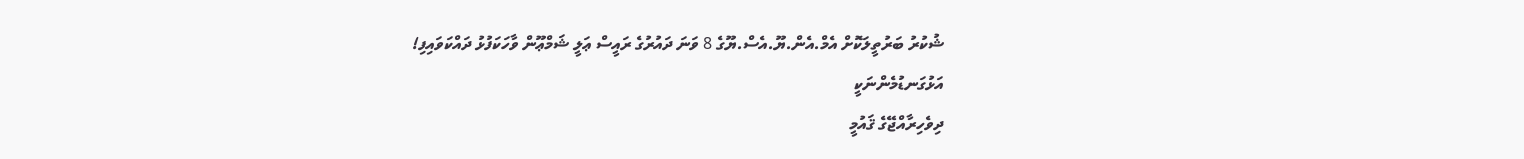ޝުކުރު ބަރުތީލަކޮށް އެމް.އެން.ޔޫ.އެސް.ޔޫގެ 8 ވަނަ ދައުރުގެ ރައީސް ޢަލީ ޝަމްޢޫން ވާހަކަފުޅު ދައްކަވައިފި!
އަޅުގަނޑުމެންނަކީ
ދިވެހިރާއްޖޭގެ ޤައުމީ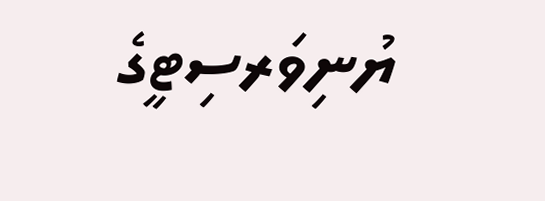ޔުނިވަރސިޓީގެ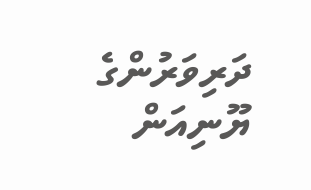ދަރިވަރުންގެ ޔޫނިއަން